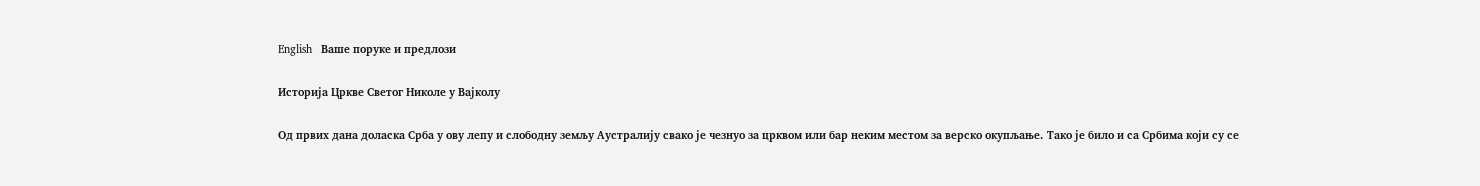English   Ваше поруке и предлози

Историја Цркве Светог Николе у Вајколу

Од првих дана доласка Срба у ову лепу и слободну земљу Аустралију свако је чезнуо за црквом или бар неким местом за верско окупљање. Тако је било и са Србима који су се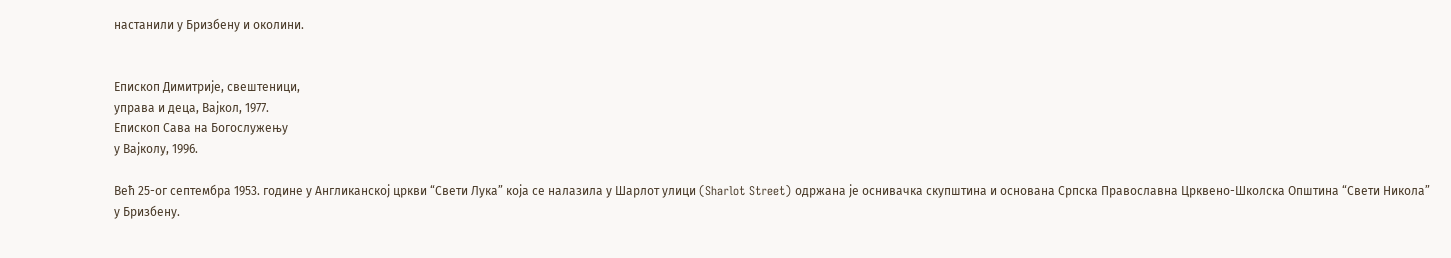настанили у Бризбену и околини.


Епископ Димитрије, свештеници,
управа и деца, Вајкол, 1977.
Епископ Сава на Богослужењу
у Вајколу, 1996.

Већ 25-ог септембра 1953. године у Англиканској цркви “Свети Лука” која се налазила у Шарлот улици (Sharlot Street) одржана је оснивачка скупштина и основана Српска Православна Црквено-Школска Општина “Свети Никола” у Бризбену.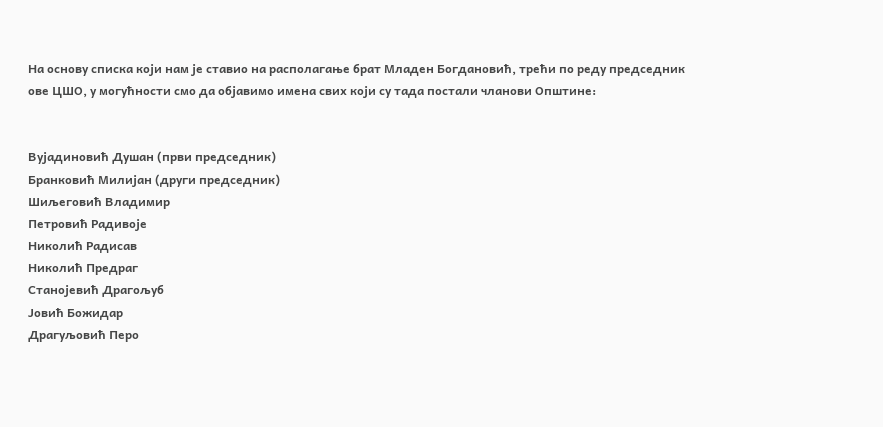На основу списка који нам је ставио на располагање брат Младен Богдановић, трећи по реду председник ове ЦШО, у могућности смо да објавимо имена свих који су тада постали чланови Општине:


Вујадиновић Душан (први председник)
Бранковић Милијан (други председник)
Шиљеговић Владимир
Петровић Радивоје
Николић Радисав
Николић Предраг
Станојевић Драгољуб
Јовић Божидар
Драгуљовић Перо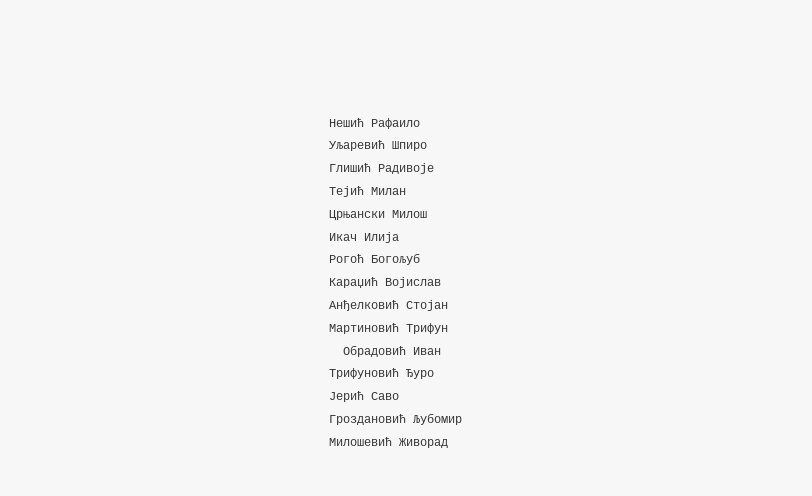Нешић Рафаило
Уљаревић Шпиро
Глишић Радивоје
Тејић Милан
Црњански Милош
Икач Илија
Рогоћ Богољуб
Караџић Војислав
Анђелковић Стојан
Мартиновић Трифун
  Обрадовић Иван
Трифуновић Ђуро
Јерић Саво
Гроздановић Љубомир
Милошевић Живорад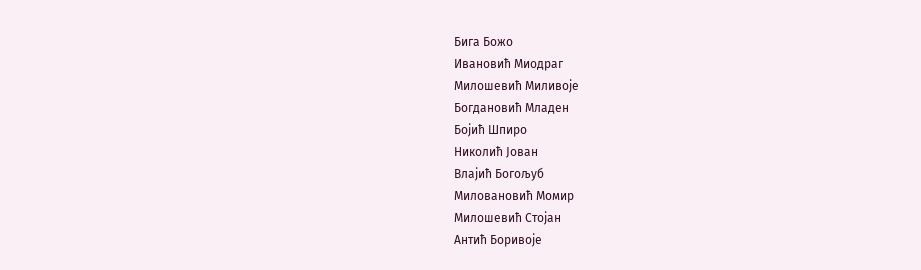Бига Божо
Ивановић Миодраг
Милошевић Миливоје
Богдановић Младен
Бојић Шпиро
Николић Јован
Влајић Богољуб
Миловановић Момир
Милошевић Стојан
Антић Боривоје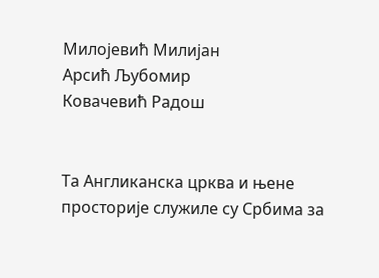Милојевић Милијан
Арсић Љубомир
Ковачевић Радош


Та Англиканска црква и њене просторије служиле су Србима за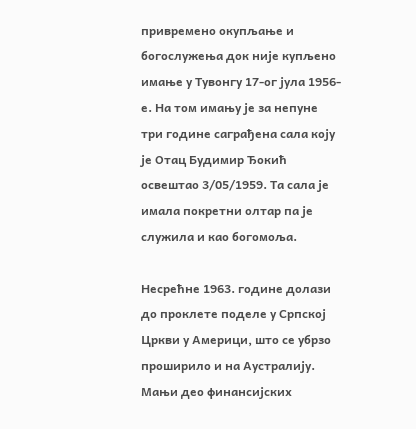привремено окупљање и богослужења док није купљено имање у Тувонгу 17-ог јула 1956-е. На том имању је за непуне три године саграђена сала коју је Отац Будимир Ђокић освештао 3/05/1959. Та сала је имала покретни олтар па је служила и као богомоља.

Несрећне 1963. године долази до проклете поделе у Српској Цркви у Америци, што се убрзо проширило и на Аустралију. Мањи део финансијских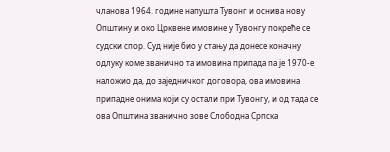чланова 1964. године напушта Тувонг и оснива нову Општину и око Црквене имовине у Тувонгу покреће се судски спор. Суд није био у стању да донесе коначну одлуку коме званично та имовина припада па је 1970-е наложио да, до заједничког договора, ова имовина припадне онима који су остали при Тувонгу, и од тада се ова Општина званично зове Слободна Српска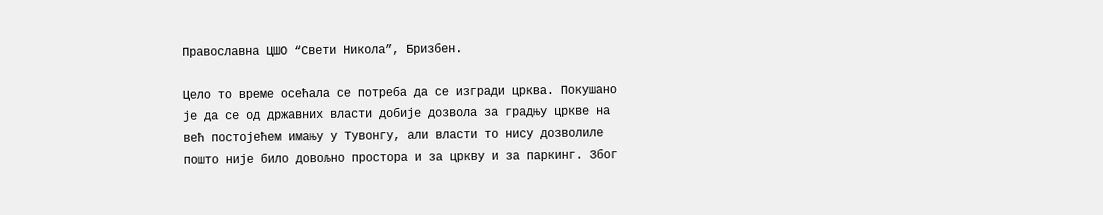Православна ЦШО “Свети Никола”, Бризбен.

Цело то време осећала се потреба да се изгради црква. Покушано је да се од државних власти добије дозвола за градњу цркве на већ постојећем имању у Тувонгу, али власти то нису дозволиле пошто није било довољно простора и за цркву и за паркинг. Због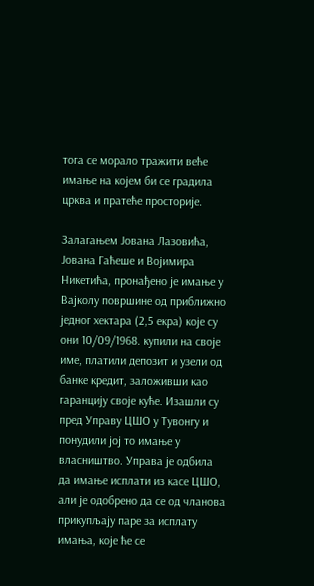тога се морало тражити веће имање на којем би се градила црква и пратеће просторије.

Залагањем Јована Лазовића, Јована Гаћеше и Војимира Никетића, пронађено је имање у Вајколу површине од приближно једног хектара (2,5 екра) које су они 10/09/1968. купили на своје име, платили депозит и узели од банке кредит, заложивши као гаранцију своје куће. Изашли су пред Управу ЦШО у Тувонгу и понудили јој то имање у власништво. Управа је одбила да имање исплати из касе ЦШО, али је одобрено да се од чланова прикупљају паре за исплату имања, које ће се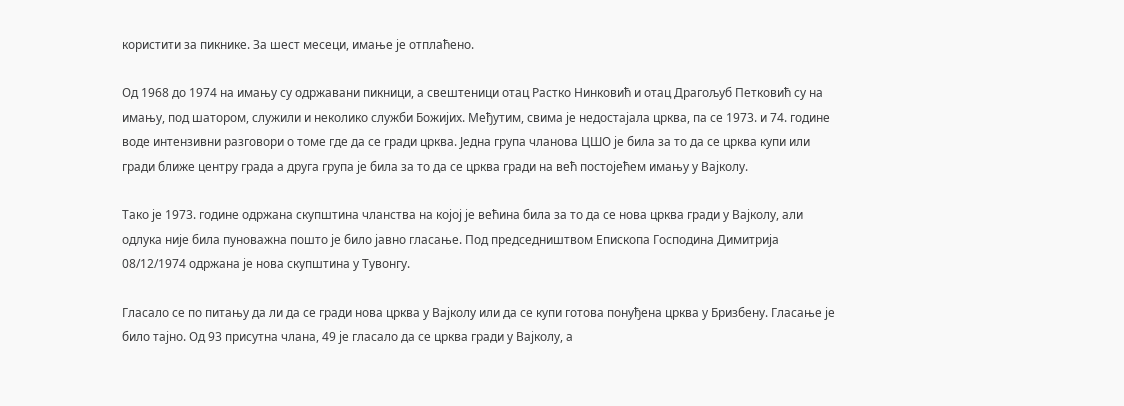користити за пикнике. За шест месеци, имање је отплаћено.

Од 1968 до 1974 на имању су одржавани пикници, а свештеници отац Растко Нинковић и отац Драгољуб Петковић су на имању, под шатором, служили и неколико служби Божијих. Међутим, свима је недостајала црква, па се 1973. и 74. године воде интензивни разговори о томе где да се гради црква. Једна група чланова ЦШО је била за то да се црква купи или гради ближе центру града а друга група је била за то да се црква гради на већ постојећем имању у Вајколу.

Тако је 1973. године одржана скупштина чланства на којој је већина била за то да се нова црква гради у Вајколу, али одлука није била пуноважна пошто је било јавно гласање. Под председништвом Епископа Господина Димитрија 08/12/1974 одржана је нова скупштина у Тувонгу.

Гласало се по питању да ли да се гради нова црква у Вајколу или да се купи готова понуђена црква у Бризбену. Гласање је било тајно. Од 93 присутна члана, 49 је гласало да се црква гради у Вајколу, а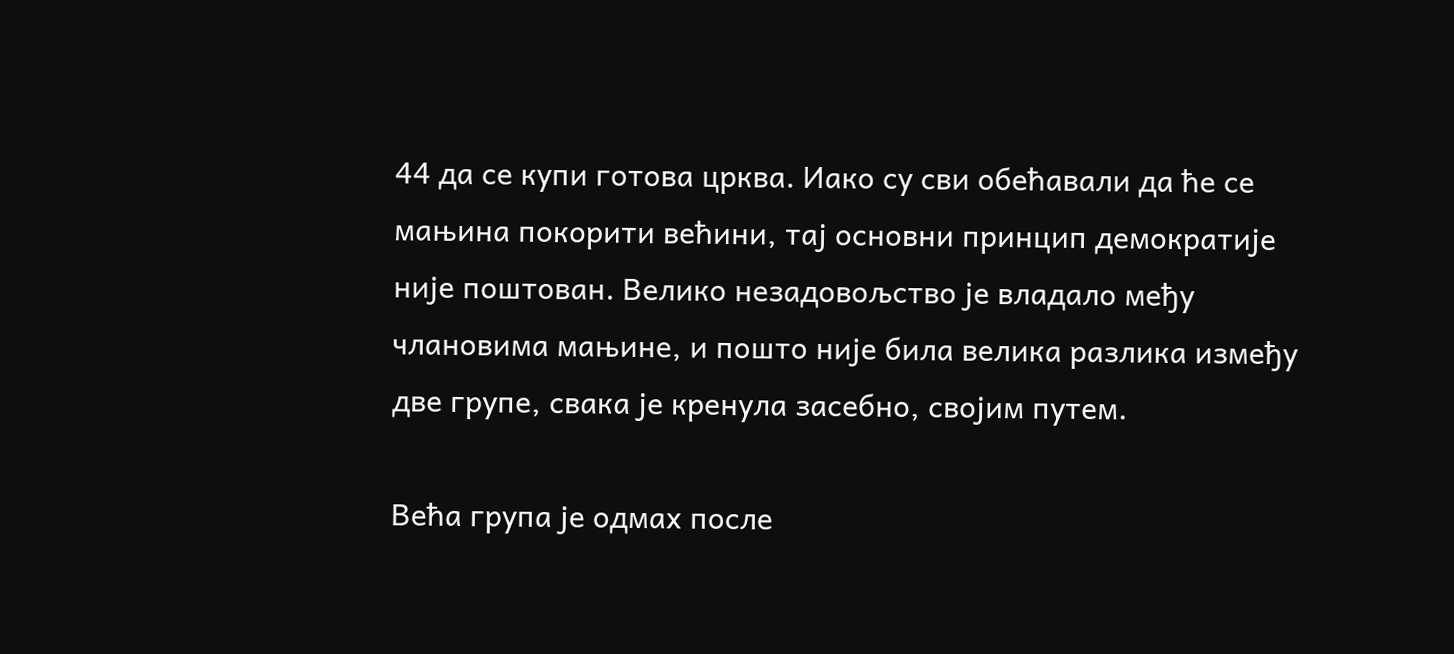44 да се купи готова црква. Иако су сви обећавали да ће се мањина покорити већини, тај основни принцип демократије није поштован. Велико незадовољство је владало међу члановима мањине, и пошто није била велика разлика између две групе, свака је кренула засебно, својим путем.

Већа група је одмах после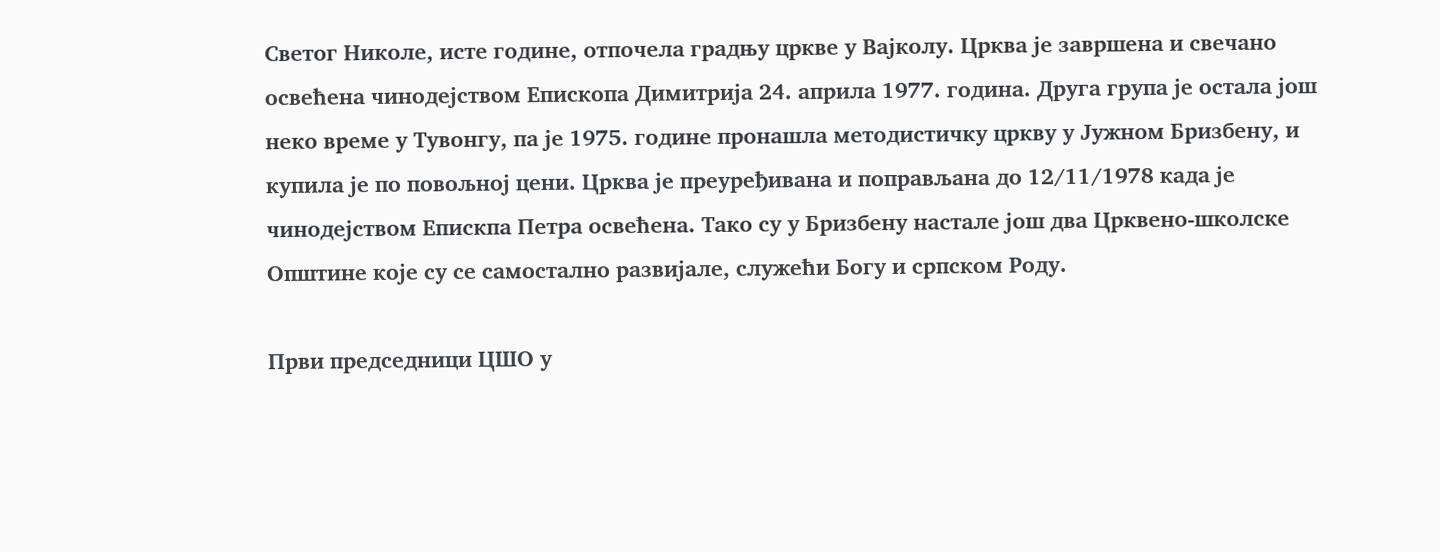Светог Николе, исте године, отпочела градњу цркве у Вајколу. Црква је завршена и свечано освећена чинодејством Епископа Димитрија 24. априла 1977. година. Друга група је остала још неко време у Тувонгу, па је 1975. године пронашла методистичку цркву у Јужном Бризбену, и купила је по повољној цени. Црква је преуређивана и поправљана до 12/11/1978 када је чинодејством Епискпа Петра освећена. Тако су у Бризбену настале још два Црквено-школске Општине које су се самостално развијале, служећи Богу и српском Роду.

Први председници ЦШО у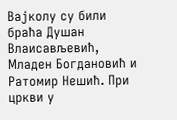Вајколу су били браћа Душан Влаисављевић, Младен Богдановић и Ратомир Нешић. При цркви у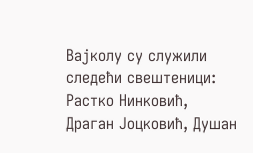Вајколу су служили следећи свештеници: Растко Нинковић, Драган Јоцковић, Душан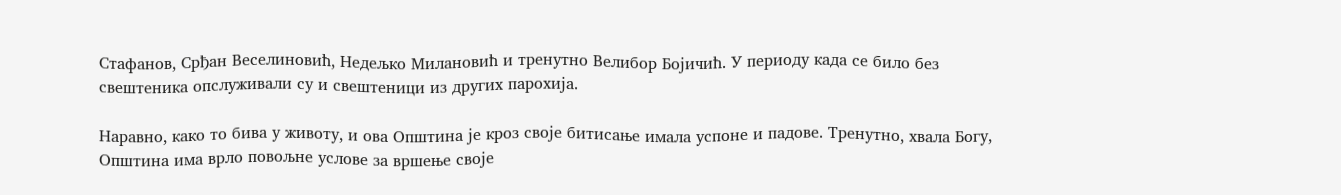Стафанов, Срђан Веселиновић, Недељко Милановић и тренутно Велибор Бојичић. У периоду када се било без свештеника опслуживали су и свештеници из других парохија.

Наравно, како то бива у животу, и ова Општина је кроз своје битисање имала успоне и падове. Тренутно, хвала Богу, Општина има врло повољне услове за вршење своје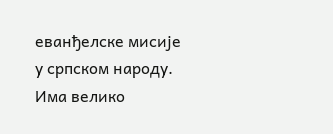еванђелске мисије у српском народу. Има велико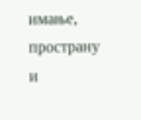имање, пространу и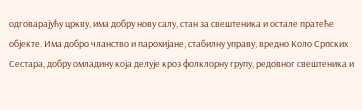одговарајућу цркву, има добру нову салу, стан за свештеника и остале пратеће објекте. Има добро чланство и парохијане, стабилну управу, вредно Коло Српских Сестара, добру омладину која делује кроз фолклорну групу, редовног свештеника и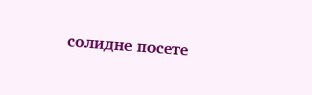солидне посете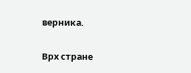верника.

Врх стране